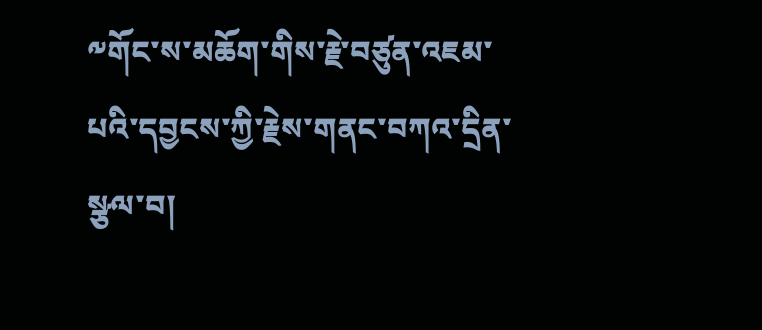༸གོང་ས་མཆོག་གིས་རྗེ་བཙུན་འཇམ་པའི་དབྱངས་ཀྱི་རྗེས་གནང་བཀའ་དྲིན་སྩལ་བ།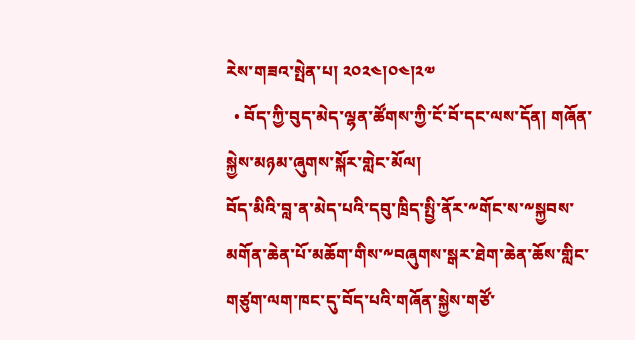རེས་གཟའ་སྤེན་པ། ༢༠༢༤།༠༤།༢༧
  • བོད་ཀྱི་བུད་མེད་ལྷན་ཚོགས་ཀྱི་ངོ་བོ་དང་ལས་དོན། གཞོན་སྐྱེས་མཉམ་ཞུགས་སྐོར་གླེང་མོལ།
བོད་མིའི་བླ་ན་མེད་པའི་དབུ་ཁྲིད་སྤྱི་ནོར་༸གོང་ས་༸སྐྱབས་མགོན་ཆེན་པོ་མཆོག་གིས་༸བཞུགས་སྒར་ཐེག་ཆེན་ཆོས་གླིང་གཙུག་ལག་ཁང་དུ་བོད་པའི་གཞོན་སྐྱེས་གཙོ་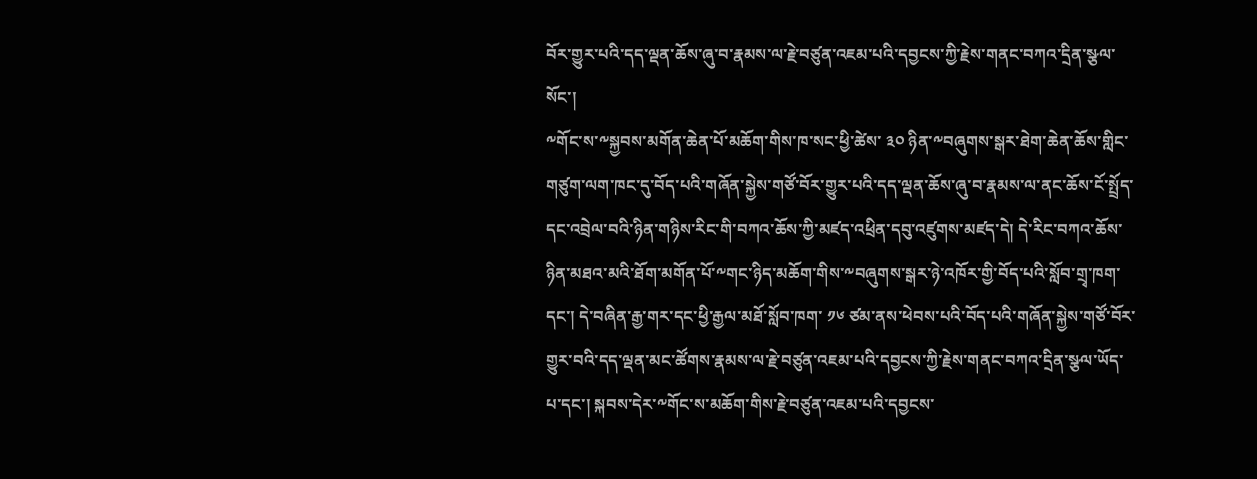བོར་གྱུར་པའི་དད་ལྡན་ཆོས་ཞུ་བ་རྣམས་ལ་རྗེ་བཙུན་འཇམ་པའི་དབྱངས་ཀྱི་རྗེས་གནང་བཀའ་དྲིན་སྩལ་སོང་།
༸གོང་ས་༸སྐྱབས་མགོན་ཆེན་པོ་མཆོག་གིས་ཁ་སང་ཕྱི་ཚེས་ ༣༠ ཉིན་༸བཞུགས་སྒར་ཐེག་ཆེན་ཆོས་གླིང་གཙུག་ལག་ཁང་དུ་བོད་པའི་གཞོན་སྐྱེས་གཙོ་བོར་གྱུར་པའི་དད་ལྡན་ཆོས་ཞུ་བ་རྣམས་ལ་ནང་ཆོས་ངོ་སྤྲོད་དང་འབྲེལ་བའི་ཉིན་གཉིས་རིང་གི་བཀའ་ཆོས་ཀྱི་མཛད་འཕྲིན་དབུ་འཛུགས་མཛད་དེ། དེ་རིང་བཀའ་ཆོས་ཉིན་མཐའ་མའི་ཐོག་མགོན་པོ་༸གང་ཉིད་མཆོག་གིས་༸བཞུགས་སྒར་ཉེ་འཁོར་གྱི་བོད་པའི་སློབ་གྲྭ་ཁག་དང་། དེ་བཞིན་རྒྱ་གར་དང་ཕྱི་རྒྱལ་མཐོ་སློབ་ཁག་ ༡༦ ཙམ་ནས་ཕེབས་པའི་བོད་པའི་གཞོན་སྐྱེས་གཙོ་བོར་གྱུར་བའི་དད་ལྡན་མང་ཚོགས་རྣམས་ལ་རྗེ་བཙུན་འཇམ་པའི་དབྱངས་ཀྱི་རྗེས་གནང་བཀའ་དྲིན་སྩལ་ཡོད་པ་དང་། སྐབས་དེར་༸གོང་ས་མཆོག་གིས་རྗེ་བཙུན་འཇམ་པའི་དབྱངས་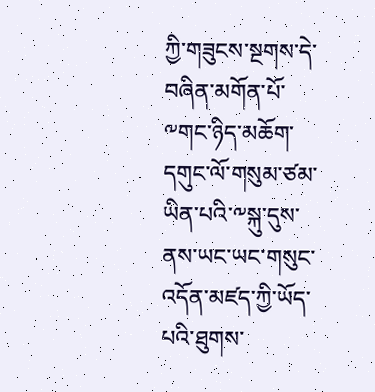ཀྱི་གཟུངས་སྔགས་དེ་བཞིན་མགོན་པོ་༸གང་ཉིད་མཆོག་དགུང་ལོ་གསུམ་ཙམ་ཡིན་པའི་༸སྐུ་དུས་ནས་ཡང་ཡང་གསུང་འདོན་མཛད་ཀྱི་ཡོད་པའི་ཐུགས་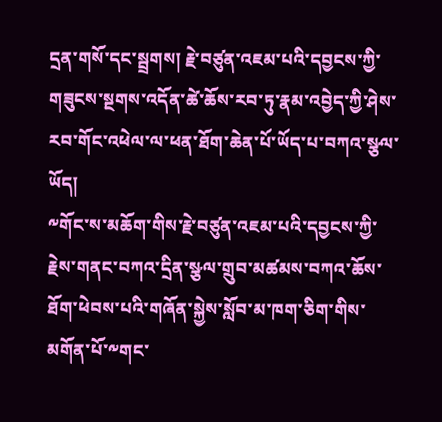དྲན་གསོ་དང་སྦྲགས། རྗེ་བཙུན་འཇམ་པའི་དབྱངས་ཀྱི་གཟུངས་སྔགས་འདོན་ཚེ་ཆོས་རབ་ཏུ་རྣམ་འབྱེད་ཀྱི་ཤེས་རབ་གོང་འཕེལ་ལ་ཕན་ཐོག་ཆེན་པོ་ཡོད་པ་བཀའ་སྩལ་ཡོད།
༸གོང་ས་མཆོག་གིས་རྗེ་བཙུན་འཇམ་པའི་དབྱངས་ཀྱི་རྗེས་གནང་བཀའ་དྲིན་སྩལ་གྲུབ་མཚམས་བཀའ་ཆོས་ཐོག་ཕེབས་པའི་གཞོན་སྐྱེས་སློབ་མ་ཁག་ཅིག་གིས་མགོན་པོ་༸གང་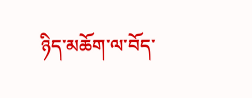ཉིད་མཆོག་ལ་བོད་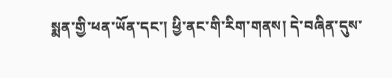སྨན་གྱི་ཕན་ཡོན་དང་། ཕྱི་ནང་གི་རིག་གནས། དེ་བཞིན་དུས་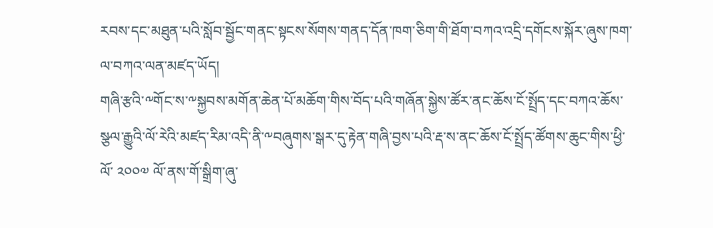རབས་དང་མཐུན་པའི་སློབ་སྦྱོང་གནང་སྟངས་སོགས་གནད་དོན་ཁག་ཅིག་གི་ཐོག་བཀའ་འདྲི་དགོངས་སྐོར་ཞུས་ཁག་ལ་བཀའ་ལན་མཛད་ཡོད།
གཞི་རྩའི་༸གོང་ས་༸སྐྱབས་མགོན་ཆེན་པོ་མཆོག་གིས་བོད་པའི་གཞོན་སྐྱེས་ཚོར་ནང་ཆོས་ངོ་སྤྲོད་དང་བཀའ་ཆོས་སྩལ་རྒྱུའི་ལོ་རེའི་མཛད་རིམ་འདི་ནི་༸བཞུགས་སྒར་དུ་རྟེན་གཞི་བྱས་པའི་རྡ་ས་ནང་ཆོས་ངོ་སྤྲོད་ཚོགས་ཆུང་གིས་ཕྱི་ལོ་ ༢༠༠༧ ལོ་ནས་གོ་སྒྲིག་ཞུ་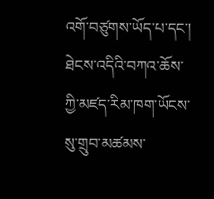འགོ་བཙུགས་ཡོད་པ་དང་། ཐེངས་འདིའི་བཀའ་ཆོས་ཀྱི་མཛད་རིམ་ཁག་ཡོངས་སུ་གྲུབ་མཚམས་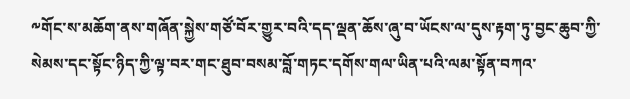༸གོང་ས་མཆོག་ནས་གཞོན་སྐྱེས་གཙོ་བོར་གྱུར་བའི་དད་ལྡན་ཆོས་ཞུ་བ་ཡོངས་ལ་དུས་རྟག་ཏུ་བྱང་ཆུབ་ཀྱི་སེམས་དང་སྟོང་ཉིད་ཀྱི་ལྟ་བར་གང་ཐུབ་བསམ་བློ་གཏང་དགོས་གལ་ཡིན་པའི་ལམ་སྟོན་བཀའ་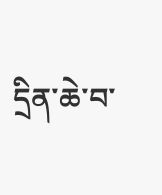དྲིན་ཆེ་བ་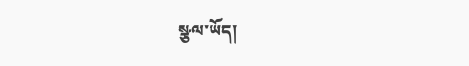སྩལ་ཡོད།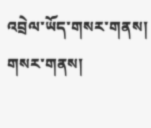འབྲེལ་ཡོད་གསར་གནས།
གསར་གནས།